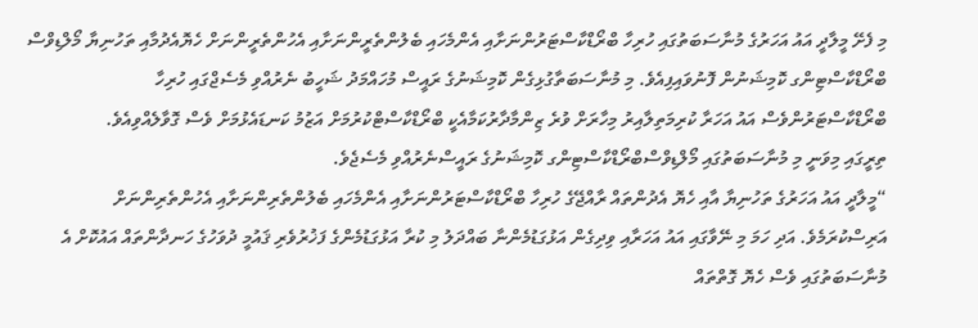މި ފެށޭ މީލާދީ އައު އަހަރުގެ މުނާސަބަތުގައި ހުރިހާ ބްރޯޑްކާސްޓަރުންނަށާއި އެންމެހައި ބެލުންތެރީންނަށާއި އެހުންތެރީންނަށް ހެޔޮއެދުމާއި ތަހުނިޔާ މޯލްޑިވްސް ބްރޯޑްކާސްޓިންގ ކޮމިޝަނުން ފޮނުވައިފިއެވެ. މި މުނާސަބަތާގުޅިގެން ކޮމިޝަނުގެ ރައީސް މުހައްމަދު ޝަހީބު ނެރުއްވި މެސެޖްގައި ހުރިހާ ބްރޯޑްކާސްޓަރުންވެސް އައު އަހަރާ ކުރިމަތިލާއިރު މިހާރަށް ވުރެ ޒިންމާދާރުކަމާއެކީ ބްރޯޑްކާސްޓްކުރުމަށް އަޒުމު ކަނޑައެޅުމަށް ވެސް ގޮވާލެއްވިއެވެ.
ތިރީގައި މިވަނީ މި މުނާސަބަތުގައި މޯލްޑިވްސްބްރޯޑްކާސްޓިންގ ކޮމިޝަނުގެ ރައީސްނެރުއްވި މެސެޖެވެ.
“މީލާދީ އައު އަހަރުގެ ތަހުނިޔާ އާއި ހެޔޮ އެދުންތައް ރާއްޖޭގެ ހުރިހާ ބްރޯޑްކާސްޓަރުންނަށާއި އެންމެހައި ބެލުންތެރިންނަށާއި އެހުންތެރިންނަށް އަރިސްކުރަމެވެ. އަދި ހަމަ މި ނޭވާގައި އައު އަހަރާއި ވިދިގެން އަޅުގަޑުމެންނާ ބައްދަލު މި ކުރާ އަޅުގަޑުމެންގެ ފަޚުރުވެރި ޤައުމީ ދުވަހުގެ ހަނދާންތައް އައުކޮށް އެ މުނާސަބަތުގައި ވެސް ހެޔޮ ގޮތްތައް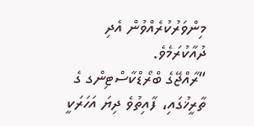މިންވަރުކުރެއްވުން އެދި ދުއާކުރަމެވެ.
“ރާއްޖޭގެ ބްރޯޑްކާސްޓިންގ ގެ ތާރީޚުގައި، ފާއިތުވެ ދިޔަ އަހަރަކީ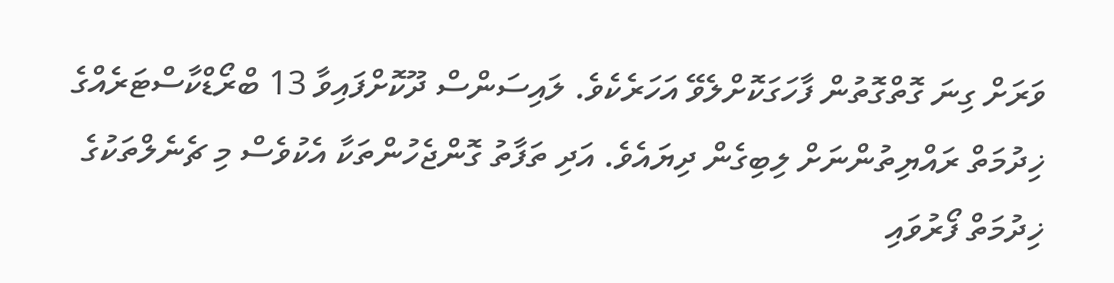ވަރަށް ގިނަ ގޮތްގޮތުން ފާހަގަކޮށްލެވޭ އަހަރެކެވެ. ލައިސަންސް ދޫކޮށްފައިވާ 13 ބްރޯޑްކާސްޓަރެއްގެ ޚިދުމަތް ރައްޔިތުންނަށް ލިބިގެން ދިޔައެވެ. އަދި ތަފާތު ގޮންޖެހުންތަކާ އެކުވެސް މި ޗެނެލްތަކުގެ ޚިދުމަތް ފޯރުވައި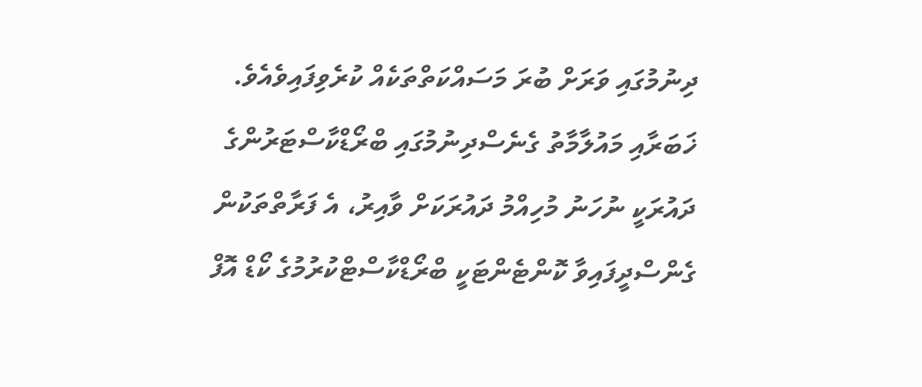ދިނުމުގައި ވަރަށް ބުރަ މަސައްކަތްތަކެއް ކުރެވިފައިވެއެވެ. ޚަބަރާއި މައުލާމާތު ގެނެސްދިނުމުގައި ބްރޯޑްކާސްޓަރުންގެ ދައުރަކީ ނުހަނު މުހިއްމު ދައުރަކަށް ވާއިރު، އެ ފަރާތްތަކުން ގެންސްދީފައިވާ ކޮންޓެންޓަކީ ބްރޯޑްކާސްޓްކުރުމުގެ ކޯޑް އޮފް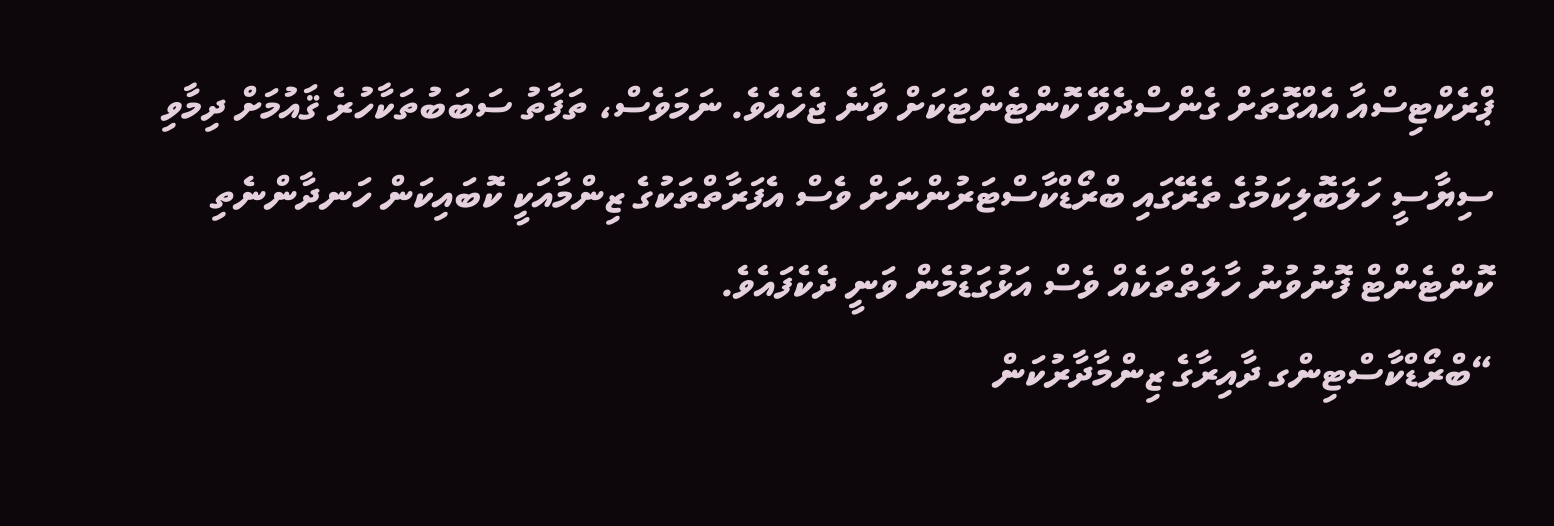ޕްރެކްޓިސްއާ އެއްގޮތަށް ގެންސްދެވޭ ކޮންޓެންޓަކަށް ވާނެ ޖެހެއެވެ. ނަމަވެސް، ތަފާތު ސަބަބުތަކާހުރެ ޤައުމަށް ދިމާވި ސިޔާސީ ހަލަބޮލިކަމުގެ ތެރޭގައި ބްރޯޑްކާސްޓަރުންނަށް ވެސް އެފަރާތްތަކުގެ ޒިންމާއަކީ ކޮބައިކަން ހަނދާންނެތި ކޮންޓެންޓް ފޮނުވުނު ހާލަތްތަކެއް ވެސް އަޅުގަޑުމެން ވަނީ ދެކެފައެވެ.
“ބްރޯޑްކާސްޓިންގ ދާއިރާގެ ޒިންމާދާރުކަން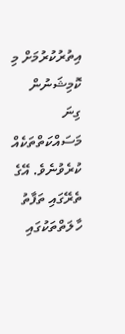އިތުރުކުރުމަށް މި ކޮމިޝަނުން ގިނަ މަސައްކަތްތަކެއް ކުރެވުނެވެ. އޭގެ ތެރޭގައި ތަފާތު ހާލަތްތަކުގައި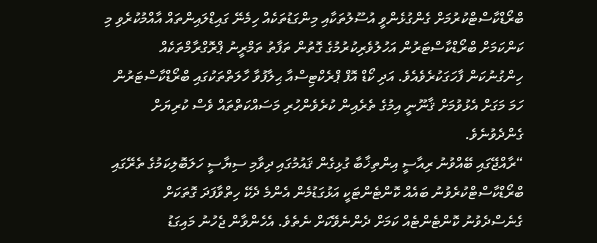ބްރޯޑްކާސްޓްކުރުމަށް ގެންގުޅެންވީ އުސޫލުތަކާއި މިންގަޑުތަކެއް ހިމެނޭ ގައިޑްލައިންތައް އާއްމުކުރެވި މި ކަންކަމަށް ބްރޯޑްކާސްޓަރުން އަހުލުވެރިކުރުމުގެ ގޮތުން ތަފާތު ތަމްރީނު ޕްރޮގްރާމްތަކެއް ހިންގުނުކަން ފާހަގަކުރެވެއެވެ. އަދި ކޯޑް އޮފް ޕްރެކްޓިސްއާ ޙިލާފުވާ ހާލަތްތަކުގައި ބްރޯޑްކާސްޓަރުން ހަމަ މަގަށް އެޅުވުމަށް ޤާނޫނީ އިމުގެ ތެރެއިން ކުރެވެންހުރި މަސައްކަތްތައް ވެސް ކުރިޔަށް ގެންދެވުނެވެ.
“ރާއްޖޭގައި ބޭއްވުނު ރިއާސީ އިންތިޚާބާ ގުޅިގެން ޤައުމުގައި ދިވާމި ސިޔާސީ ހަލަބޮލިކަމުގެ ތެރޭގައި ބްރޯޑްކާސްޓްކުރެވުނު ބައެއް ކޮންޓެންޓަކީ އަޅުގަޑުމެން އެންމެ ދެކޭ ހިތްވާފަދަ ގޮތަކަށް ގެނެސްދެވުނު ކޮންޓެންޓެއް ކަމަށް ދެންނެވޭކަށް ނެތެވެ. އެހެންވާން ޖެހުނު މައިގަޑު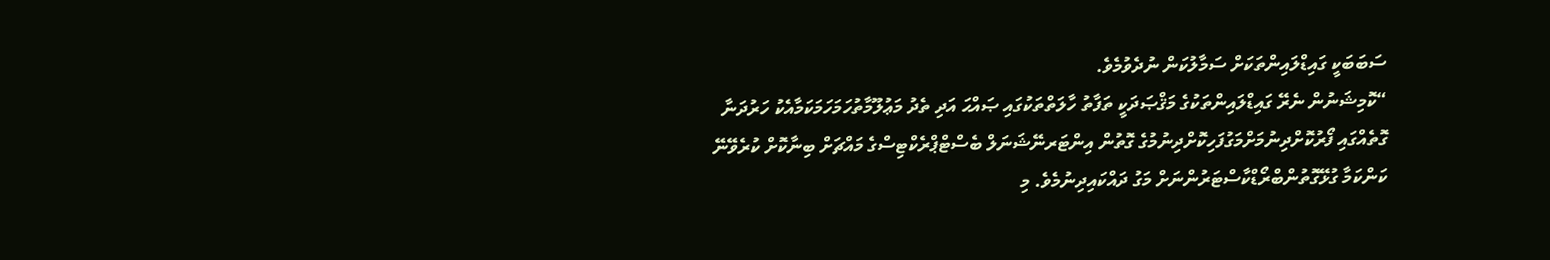ސަބަބަކީ ގައިޑްލައިންތަކަށް ސަމާލުކަން ނުދެވުމެވެ.
“ކޮމިޝަނުން ނެރޭ ގައިޑްލައިންތަކުގެ މަޤްޞަދަކީ ތަފާތު ހާލަތްތަކުގައި ޞައްޙަ އަދި ތެދު މަޢުލޫމާތުހަމަހަމަކަމާއެކު ހަރުދަނާ ގޮތެއްގައި ފޯރުކޮށްދިނުމަށްމަގުފަހިކޮށްދިނުމުގެ ގޮތުން އިންޓަރނޭޝަނަލް ބެސްޓްޕްރެކްޓިސްގެ މައްޗަށް ބިނާކޮށް ކުރެވޭނޭ ކަންކަމާ ގުޅޭގޮތުންބްރޯޑްކާސްޓަރުންނަށް މަގު ދައްކައިދިނުމެވެ. މި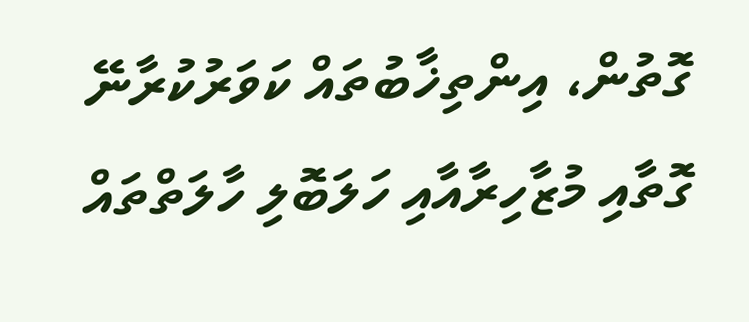ގޮތުން، އިންތިޚާބުތައް ކަވަރުކުރާނޭ ގޮތާއި މުޒާހިރާއާއި ހަލަބޮލި ހާލަތްތައް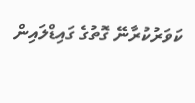ކަވަރުކުރާނޭ ގޮތުގެ ގައިޑްލައިން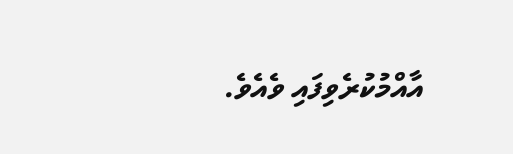އާއްމުކުރެވިފައި ވެއެވެ.